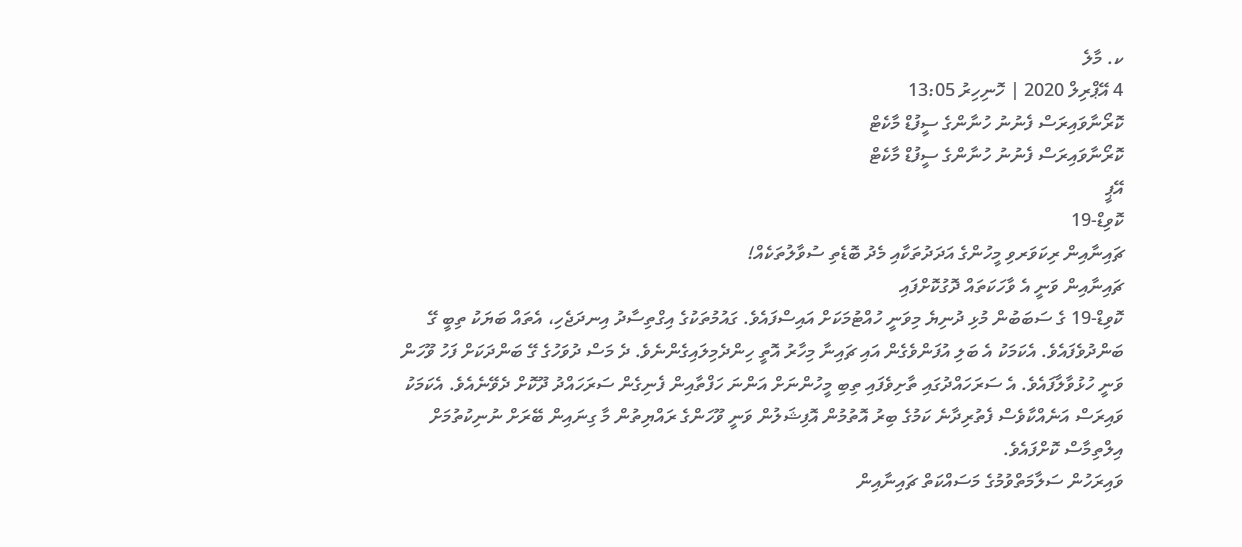ކ. މާލެ
4 އޭޕްރިލް 2020 | ހޮނިހިރު 13:05
ކޮރޯނާވައިރަސް ފެނުނު ހުނާންގެ ސީފުޑް މާކެޓް
ކޮރޯނާވައިރަސް ފެނުނު ހުނާންގެ ސީފުޑް މާކެޓް
އޭޕީ
ކޮވިޑް-19
ޗައިނާއިން ރިކަވަރވި މީހުންގެ އަދަދުތަކާއި މެދު ބޮޑެތި ސުވާލުތަކެއް!
ޗައިނާއިން ވަނީ އެ ވާހަކަތައް ދޮގުކޮށްފައި
ކޮވިޑް-19 ގެ ސަބަބުން މުޅި ދުނިޔެ މިވަނީ ހުއްޓުމަކަށް އައިސްފައެވެ. ގައުމުތަކުގެ އިގްތިސާދު އިނދަޖެހި، އެތައް ބަޔަކު ތިބީ ގޭ ބަންދުވެފައެވެ. އެކަމަކު އެ ބަލި އުފަންވެގެން އައި ޗައިނާ މިހާރު އޮތީ ހިންދެމިލައިގެންނެވެ. ދެ މަސް ދުވަހުގެ ގޭ ބަންދަކަށް ފަހު ވޫހަން ވަނީ ހުޅުވާލާފައެވެ. އެ ސަރަހައްދުގައި ތާށިވެފައި ތިބި މީހުންނަށް އަންނަ ހަފްތާއިން ފެނިގެން ސަރަހައްދު ދޫކޮށް ދެވޭނެއެވެ. އެކަމަކު ވައިރަސް އަނެއްކާވެސް ފެތުރިދާނެ ކަމުގެ ބިރު އޮތުމުން އޮފިޝަލުން ވަނީ ވޫހަންގެ ރައްޔިތުން މާ ގިނައިން ބޭރަށް ނުނިކުތުމަށް އިލްތިމާސް ކޮށްފައެވެ.
ވައިރަހުން ސަލާމަތްވުމުގެ މަސައްކަތް ޗައިނާއިން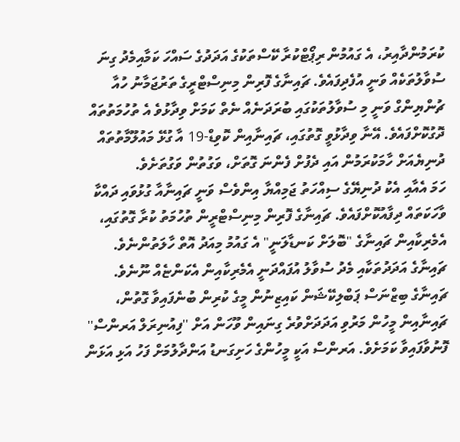ކުރަމުންދާއިރު، އެ ގައުމުން ރިޕޯޓްކުރާ ކޭސްތަކުގެ އަދަދުގެ ސައްހަ ކަމާއިމެދު ގިނަ ސުވާލުތަކެއް ވަނީ އުފެދިފައެވެ. ޗައިނާގެ ފޮރިން މިނިސްޓްރީގެ ތަރުޖަމާނު ހުއާ ޗުންޔިންގް ވަނީ މި ސުވާލުތަކުގައި ބުރަދަނެއް ނެތް ކަމަށް ވިދާޅުވެ އެ ތުހުމަތުތައް ދޮގުކޮށްފައެވެ. އޭނާ ވިދާޅުވީ ގޮތުގައި، ޗައިނާއިން ކޮވިޑް-19 އާ ގުޅޭ މައުލޫމާތުތައް ދުނިޔެއަށް ހާމަކުރަމުން އައި ދެފުށް ފެންނަ ގޮތަށް، ވަގުތުން ވަގުތަށެވެ.
ހަމަ އެއާއި އެކު ދުނިޔޭގެ ސިއްހަތު ޖަމިއްޔާ އިންވެސް ވަނީ ޗައިނާއާ ގުޅުވައި ދައްކާ ވާހަކަތައް ދިފާއުކޮށްފައެވެ. ޗައިނާގެ ފޮރިން މިނިސްޓްރީން ތުހުމަތު ކުރާ ގޮތުގައި، އެމެރިކާއިން ޗައިނާގެ "ބޮލަށް ކަނޑާލަނީ" އެ ގައުމު މިއަދު އޮތް ހާލަތުންނެވެ.
ޗައިނާގެ އަދަދުތަކާއި މެދު ސުވާލު އުފައްދަނީ އެމެރިކާއިން އެކަންޏެއް ނޫނެވެ. ޗައިނާގެ ބިޒްނަސް ޕަބްލިކޭޝަން ކައިޒިނުން މީގެ ކުރިން ބުނެފައިވާ ގޮތުން، ޗައިނާއިން މީހުން މަރުވި އަދަދަށްވުރެ ގިނައިން ވޫހަން އަށް ''ފިއުނިރަލް އަރންސް'' ފޮނުވާފައިވާ ކަމަށެވެ. އަރންސް އަކީ މީހުންގެ ހަށިގަނޑު އަންދާލުމަށް ފަހު އަޅި އަޅަން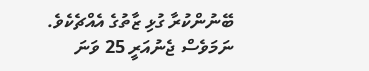ބޭނުންކުރާ ގުޅި ޒާތުގެ އެއްޗެކެވެ.
ނަމަވެސް ޖެނުއަރީ 25 ވަނަ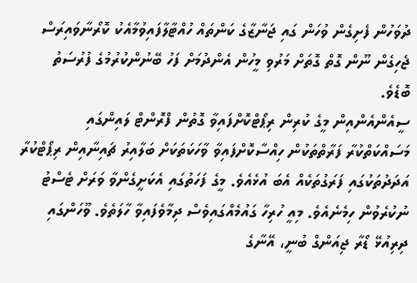ދުވަހުން ފެށިގެން ވުހަން ގައި ޖަނާޒާގެ ކަންތައް ހުއްޓާލާފައިވުމާއެކު ކޮރޯނާވައިރަސް ޖެހިގެން ނޫން ގޮތް ގޮތަށް މަރުވި މީހުން އެންދުމަށް ފަހު ބޭނުންކުރުމުގެ ފުރުސަތު ބޮޑެވެ.
ސީއެންއެންއިން މީގެ ކުރިން ރިޕޯޓްކޮށްފައިވާ ގޮތުން ފްރޮންޓް ލައިންގައި މަސައްކަތްކުރާ ފަރާތްތަކުން ހިއްސާކޮށްފައިވާ ވާހަކަތަކަށް ބަލާއިރު ޗައިނާއިން ރިޕޯޓްކުރާ އަދަދުތަކުގައި ފަރަގުތަކެއް އެބަ އުޅެއެވެ. މީގެ ފަހަތުގައި އެކަށީގެންވާ ވަރަށް ޓެސްޓު ނުކުރެވުން ހިމެނެއެވެ. މިއީ ހުރިހާ ގައުމެއްގައިވެސް ދިމާވެފައިވާ ހާލަތެވެ. ވޫހަންގައި ދިރިއުޅޭ ޑޯރާ ޖިއަންގް ބުނީ، އޭނާގެ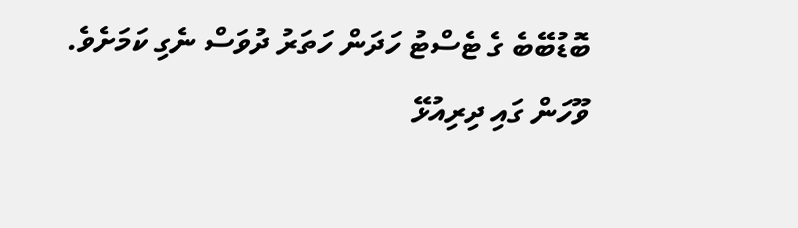ބޮޑުބޭބެ ގެ ޓެސްޓު ހަދަން ހަތަރު ދުވަސް ނެގި ކަމަށެވެ.
ވޫހަން ގައި ދިރިއުޅޭ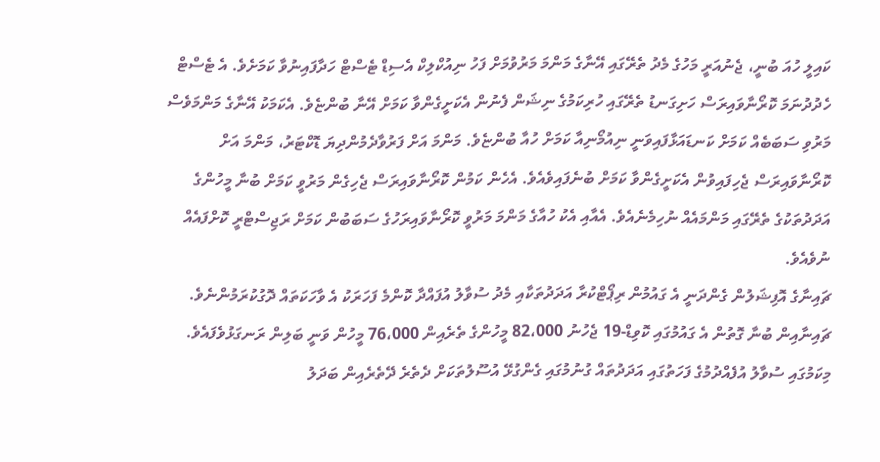ކައިލީ ހުއަ ބުނީ، ޖެނުއަރީ މަހުގެ މެދު ތެރޭގައި އޭނާގެ މަންމަ މަރުވުމަށް ފަހު ނިއުކްލިކް އެސިޑް ޓެސްޓް ހަދާފައިނުވާ ކަމަށެވެ. އެ ޓެސްޓް ހެދުދުނަމަ ކޮރޯނާވައިރަސް ހަށިގަނޑު ތެރޭގައި ހުރިކަމުގެ ނިޝަން ފެނުން އެކަށީގެންވާ ކަމަށް އޭނާ ބުންޏެވެ. އެކަމަކު އޭނާގެ މަންމަވެސް މަރުވި ސަބަބެއް ކަމަށް ކަނޑައަޅާފައިވަނީ ނިއުމޯނިއާ ކަމަށް ހުއާ ބުންޏެވެ. މަންމަ އަށް ފަރުވާދެމުންދިޔަ ޑޮކްޓަރު، މަންމަ އަށް ކޮރޯނާވައިރަސް ޖެހިފައިވުން އެކަށީގެންވާ ކަމަށް ބުނެފައިވެއެވެ. އެހެން ކަމުން ކޮރޯނާވައިރަސް ޖެހިގެން މަރުވީ ކަމަށް ބުނާ މީހުންގެ އަދަދުތަކުގެ ތެރޭގައި މަންމައެއް ނުހިމެނެއެވެ. އެއާއި އެކު ހުއާގެ މަންމަ މަރުވީ ކޮރޯނާވައިރަހުގެ ސަބަބުން ކަމަށް ރަޖިސްޓްރީ ކޮށްފައެއް ނުވެއެވެ.
ޗައިނާގެ އޮފިޝަލުން ގެންދަނީ އެ ގައުމުން ރިޕޯޓްކުރާ އަދަދުތަކާއި މެދު ސުވާލު އުފައްދާ ކޮންމެ ފަހަރަކު އެ ވާހަކަތައް ދޮގުކުރަމުންނެވެ. ޗައިނާއިން ބުނާ ގޮތުން އެ ގައުމުގައި ކޮވިޑް-19 ޖެހުނު 82،000 މީހުންގެ ތެރެއިން 76،000 މީހުން ވަނީ ބަލިން ރަނގަޅުވެފައެވެ.
މިކަމުގައި ސުވާލު އުފެއްދުމުގެ ފަހަތުގައި އަދަދުތައް ގުނުމުގައި ގެންގުޅޭ އުސޫލުތަކަށް ދެތެރެ ދޭތެރެއިން ބަދަލު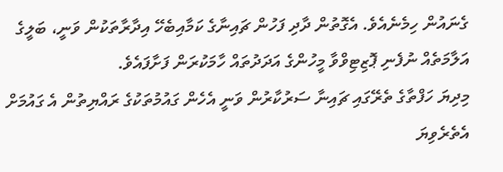ގެނައުން ހިމެނެއެވެ. އެގޮތުން ދާދި ފަހުން ޗައިނާގެ ކަމާއިބެހޭ އިދާރާތަކުން ވަނީ، ބަލީގެ އަލާމަތެއް ނުފެނި ޕޮޒިޓިވްވާ މީހުންގެ އަދަދުތައް ހާމަކުރަން ފަށާފައެވެ.
މިދިޔަ ހަފްތާގެ ތެރޭގައި ޗައިނާ ސަރުކާރުން ވަނީ އެހެން ގައުމުތަކުގެ ރައްޔިތުން އެ ގައުމަށް އެތެރެވިޔަ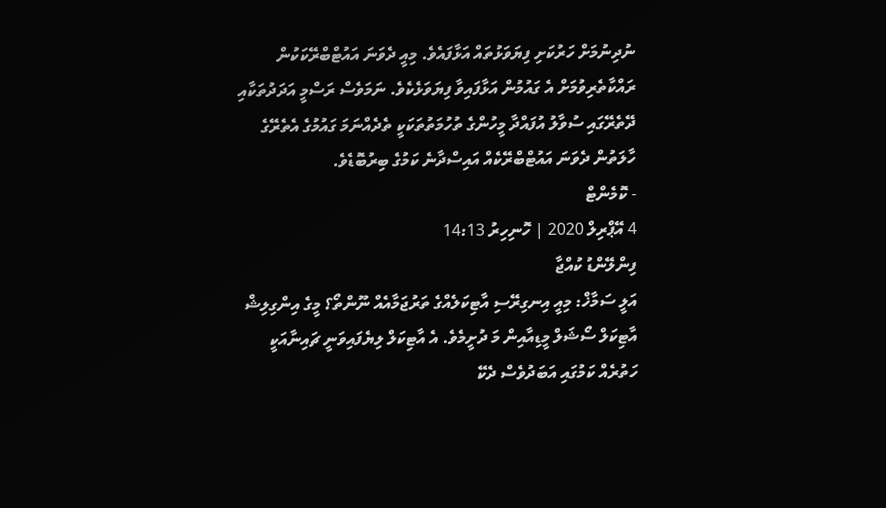ނުދިނުމަށް ހަރުކަށި ފިޔަވަޅުތައް އަޅާފައެވެ. މިއީ ދެވަނަ އައުޓްބްރޭކަކުން ރައްކާތެރިވުމަށް އެ ގައުމުން އަޅާފައިވާ ފިޔަވަޅެކެވެ. ނަމަވެސް ރަސްމީ އަދަދުތަކާއި ދޭތެރޭގައި ސުވާލު އުފައްދާ މީހުންގެ ތުހުމަތުތަކަކީ ތެދެއްނަމަ ގައުމުގެ އެތެރޭގެ ހާލަތުން ދެވަނަ އައުޓްބްރޭކެއް އައިސްދާނެ ކަމުގެ ބިރުބޮޑެވެ.
- ކޮމެންޓް
4 އޭޕްރިލް 2020 | ހޮނިހިރު 14:13
ފިންލޭންޑު ކުއްޖާ
އަލީ ސަމާޚް: މިއީ އިނގިރޭސި އާޓިކަލެއްގެ ތަރުޖަމާއެއް ނޫންތޯ؟ މީގެ އިންގިލިޝް އާޓިކަލް ސޯޝަލް މީޑިއާއިން މަ ދުށީމެވެ. އެ އާޓިކަލް ލިޔެފައިވަނީ ޗައިނާއަކީ ހަތުރެއް ކަމުގައި އަބަދުވެސް ދެކޭ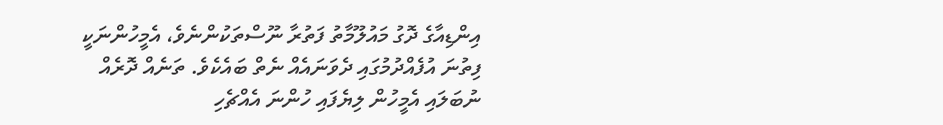އިންޑިއާގެ ދޮގު މައުލޫމާތު ފަތުރާ ނޫސްތަކުންނެވެ، އެމީހުންނަކީ ފިތުނަ އުފެއްދުމުގައި ދެވަނައެއް ނެތް ބައެކެވެ. ތަނެއް ދޮރެއް ނުބަލައި އެމީހުން ލިޔެފައި ހުންނަ އެއްޗެހި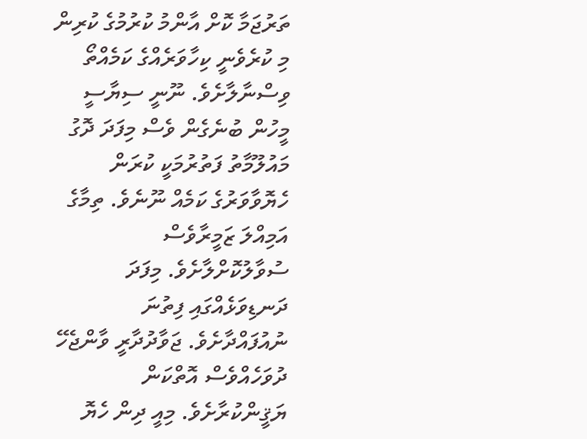ތަރުޖަމާ ކޮށް އާންމު ކުރުމުގެ ކުރިން މި ކުރެވެނީ ކިހާވަރެއްގެ ކަމެއްތޯ ވިސްނާލާށެވެ. ނޫނީ ސިޔާސީ މީހުން ބުނެގެން ވެސް މިފަދަ ދޮގު މައުލޫމާތު ފަތުރުމަކީ ކުރަން ހެޔޮވާވަރުގެ ކަމެއް ނޫނެވެ. ތިމާގެ އަމިއްލަ ޒަމީރާވެސް ސުވާލުކޮށްލާށެވެ. މިފަދަ ދަނޑިވަޅެއްގައި ފިތުނަ ނުއުފައްދާށެވެ. ޖަވާދުދާރީ ވާންޖެހޭ ދުވަހެއްވެސް އޮތްކަން ޔަޤީންކުރާށެވެ. މިއީ ދިން ހެޔޮ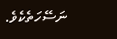ނަސޭހަތެކެވެ.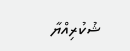ޝުކުރިއްޔާ